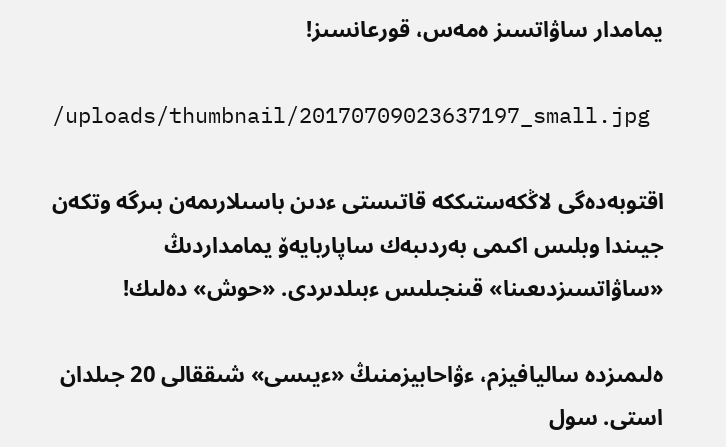يمامدار ساۋاتسىز ەمەس، قورعانسىز!

/uploads/thumbnail/20170709023637197_small.jpg

اقتوبەدەگى لاڭكەستىككە قاتىستى ءدىن باسىلارىمەن بىرگە وتكەن جيىندا وبلىس اكىمى بەردىبەك ساپاربايەۆ يمامداردىڭ «ساۋاتسىزدىعىنا» قىنجىلىس ءبىلدىردى. «حوش» دەلىك!

ەلىمىزدە ساليافيزم، ءۋاحابيزمنىڭ «ءيىسى» شىققالى 20 جىلدان استى. سول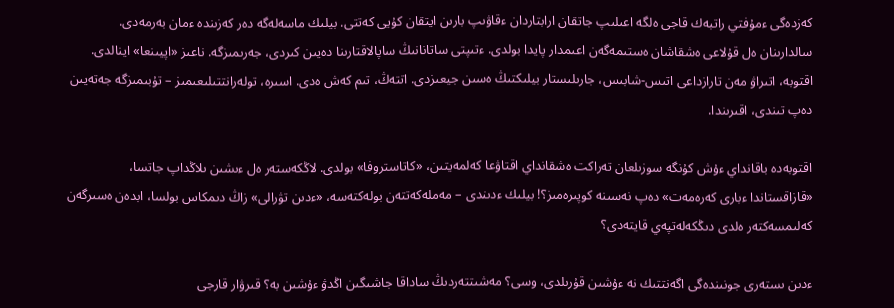كەزدەگى ءمۇفتي راتبەك قاجى ەلگە اعىلىپ جاتقان ارابتاردان ءقاۋىپ بارىن ايتقان كۇيى كەتتى. بيلىك ماسەلەگە دەر كەزىندە ءمان بەرمەدى. سالدارىنان ەل قۇلاعى ەشقاشان ەستىمەگەن اعىمدار پايدا بولدى. ءتىپتى ساتانانىڭ ساپالاقتارىنا دەيىن كىردى، جەرىمىزگە. ناعىز «اپيىنعا» اينالدى. اقتوبە، اتىراۋ مەن تارازداعى اتىس-شابىس، جارىلىستار بيلىكتىڭ ەسىن جيعىزدى. اتتەڭ، تىم كەش ەدى. اسىرە، تولەرانتتىلىعىمىز – تۇبىمىزگە جەتەيىن دەپ تىندى، اقىرىندا.

اقتوبەدە باقانداي ءۇش كۇنگە سوزىلعان تەراكت ەشقانداي اقتاۋعا كەلمەيتىن، «كاتاستروفا» بولدى. لاڭكەستەر ەل ءىشىن ىلاڭداپ جاتسا، «قازاقستاندا ءبارى كەرەمەت» دەپ نەسىنە كوپىرەمىز؟! بيلىك ءدىندى – مەملەكەتتەن بولەكتەسە، «ءدىن تۋرالى» زاڭ دىمكاس بولسا، ابدەن ەسىرگەن كەلىمسەكتەر ەلدى دىڭكەلەتپەي قايتەدى؟

ءدىن ىستەرى جونىندەگى اگەنتتىك نە ءۇشىن قۇرىلدى، وسى؟ مەشىتتەردىڭ ساداقا جاشىگىن اڭدۋ ءۇشىن بە؟ قىرۋار قارجى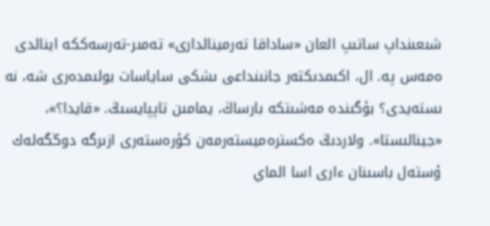شىعىنداپ ساتىپ العان «ساداقا تەرمينالدارى» تەمىر-تەرسەككە اينالدى ەمەس پە. ال، اكىمدىكتەر جانىنداعى ىشكى ساياسات بولىمدەرى شە، نە ىستەيدى؟ بۇگىندە مەشىتكە بارساڭ، يمامىن تاپپايسىڭ. «قايدا؟»، «جينالىستا». ولاردىڭ ەكسترەميستەرمەن كۇرەستەرى ازىرگە دوڭگەلەك ۇستەل باسىنان ءارى اسا الماي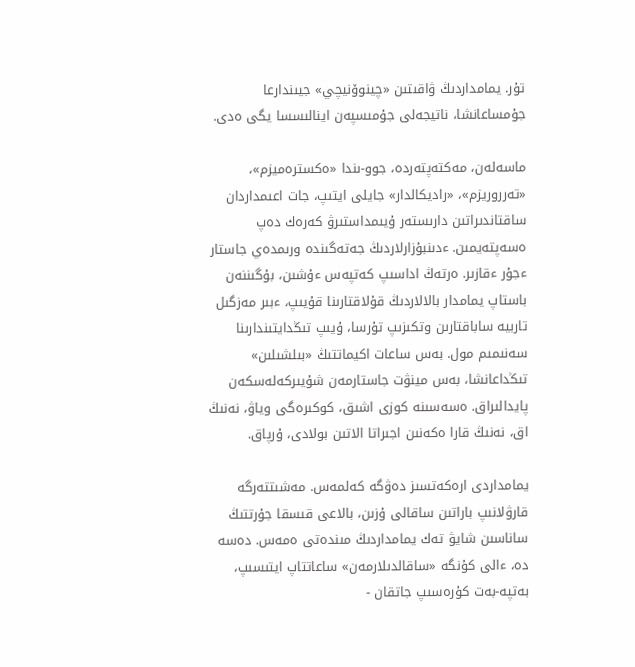تۇر. يمامداردىڭ ۋاقىتىن «چينوۆنيچي» جيىندارعا جۇمساعانشا، ناتيجەلى جۇمىسپەن اينالىسسا يگى ەدى.

ماسەلەن، مەكتەپتەردە، جوو-ىندا «ەكسترەميزم»، «تەرروريزم»، «راديكالدار» جايلى ايتىپ، جات اعىمداردان ساقتاندىراتىن دارىستەر ۇيىمداستىرۋ كەرەك دەپ ەسەپتەيمىن. ءدىنبۇزارلاردىڭ جەتەگىندە ورىمدەي جاستار ءجۇر ءقازىر. ەرتەڭ اداسىپ كەتپەس ءۇشىن، بۇگىننەن باستاپ يمامدار بالالاردىڭ قۇلاقتارىنا قۇيىپ، ءبىر مەزگىل تاربيە ساباقتارىن وتكىزىپ تۇرسا، ۇيىپ تىڭدايتىندارىنا سەنىمىم مول. بەس ساعات اكيماتتىڭ «بىلشىلىن» تىڭداعانشا، بەس مينۋت جاستارمەن شۇيىركەلەسكەن پايدالىراق. ەسەسىنە كوزى اشىق، كوكىرەگى وياۋ، نەنىڭ اق، نەنىڭ قارا ەكەنىن اجىراتا الاتىن بولادى، ۇرپاق.

يمامداردى ارەكەتسىز دەۋگە كەلمەس. مەشىتتەرگە قارۋلانىپ باراتىن ساقالى ۇزىن، بالاعى قىسقا جۇرتتىڭ ساناسىن شايۋ تەك يمامداردىڭ مىندەتى ەمەس. دەسە دە، ءالى كۇنگە «ساقالدىلارمەن» ساعاتتاپ ايتىسىپ، بەتپە-بەت كۇرەسىپ جاتقان -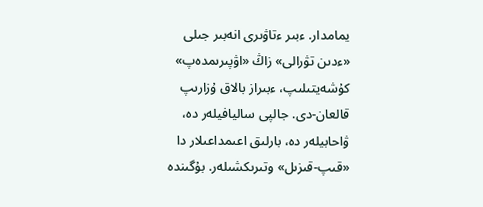يمامدار. ءبىر ءتاۋىرى انەبىر جىلى «ءدىن تۋرالى» زاڭ «اۋپىرىمدەپ» كۇشەيتىلىپ، ءبىراز بالاق ۇزارىپ قالعان-دى. جالپى ساليافيلەر دە، ۋاحابيلەر دە، بارلىق اعىمداعىلار دا «قىپ-قىزىل» وتىرىكشىلەر. بۇگىندە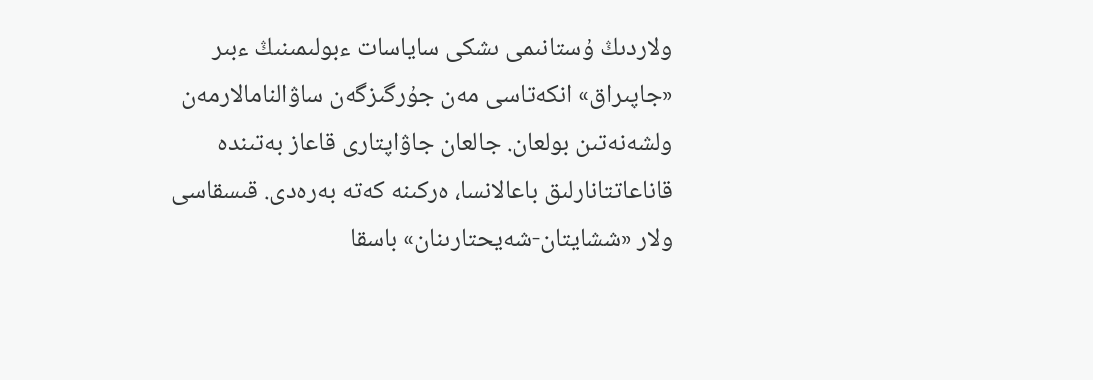ولاردىڭ ۇستانىمى ىشكى ساياسات ءبولىمىنىڭ ءبىر «جاپىراق» انكەتاسى مەن جۇرگىزگەن ساۋالنامالارمەن ولشەنەتىن بولعان. جالعان جاۋاپتارى قاعاز بەتىندە قاناعاتتانارلىق باعالانسا، ەركىنە كەتە بەرەدى. قىسقاسى ولار «ششايتان-شەيحتارىنان» باسقا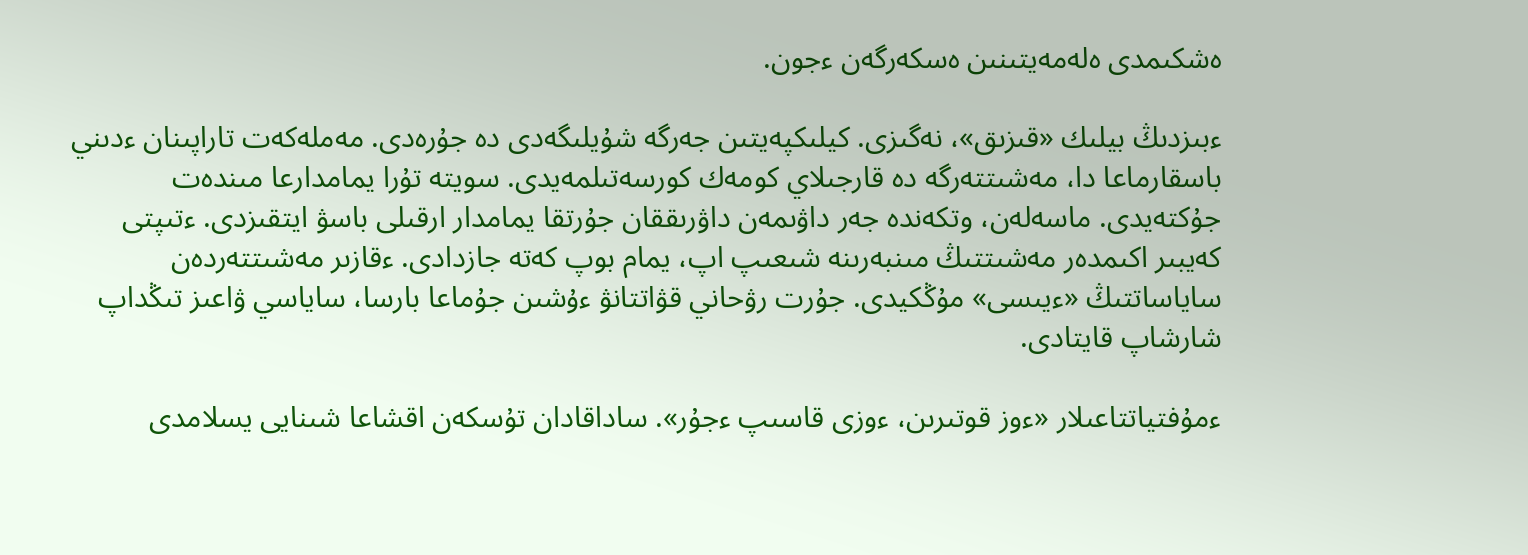ەشكىمدى ەلەمەيتىنىن ەسكەرگەن ءجون.

ءبىزدىڭ بيلىك «قىزىق»، نەگىزى. كيلىكپەيتىن جەرگە شۇيلىگەدى دە جۇرەدى. مەملەكەت تاراپىنان ءدىني باسقارماعا دا، مەشىتتەرگە دە قارجىلاي كومەك كورسەتىلمەيدى. سويتە تۇرا يمامدارعا مىندەت جۇكتەيدى. ماسەلەن، وتكەندە جەر داۋىمەن داۋرىققان جۇرتقا يمامدار ارقىلى باسۋ ايتقىزدى. ءتىپتى كەيبىر اكىمدەر مەشىتتىڭ مىنبەرىنە شىعىپ اپ، يمام بوپ كەتە جازدادى. ءقازىر مەشىتتەردەن ساياساتتىڭ «ءيىسى» مۇڭكيدى. جۇرت رۋحاني قۋاتتانۋ ءۇشىن جۇماعا بارسا، ساياسي ۋاعىز تىڭداپ شارشاپ قايتادى.

ءمۇفتياتتاعىلار «ءوز قوتىرىن، ءوزى قاسىپ ءجۇر». ساداقادان تۇسكەن اقشاعا شىنايى يسلامدى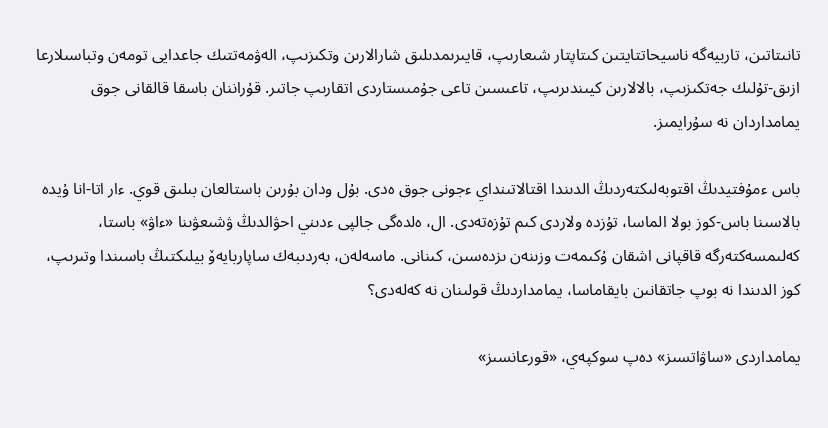تانىتاتىن، تاربيەگە ناسيحاتتايتىن كىتاپتار شىعارىپ، قايىرىمدىلىق شارالارىن وتكىزىپ، الەۋمەتتىك جاعدايى تومەن وتباسىلارعا ازىق-تۇلىك جەتكىزىپ، بالالارىن كيىندىرىپ، تاعىسىن تاعى جۇمىستاردى اتقارىپ جاتىر. قۇراننان باسقا قالقانى جوق يمامداردان نە سۇرايمىز.

باس ءمۇفتيدىڭ اقتوبەلىكتەردىڭ الدىندا اقتالاتىنداي ءجونى جوق ەدى. بۇل ودان بۇرىن باستالعان بىلىق قوي. ءار اتا-انا ۇيدە بالاسىنا باس-كوز بولا الماسا، تۇزدە ولاردى كىم تۇزەتەدى. ال، ەلدەگى جالپى ءدىني احۋالدىڭ ۋشىعۋىنا «ءاۋ» باستا، كەلىمسەكتەرگە قاقپانى اشقان ۇكىمەت وزىنەن ىزدەسىن، كىنانى. ماسەلەن، بەردىبەك ساپاربايەۆ بيلىكتىڭ باسىندا وتىرىپ، كوز الدىندا نە بوپ جاتقانىن بايقاماسا، يمامداردىڭ قولىنان نە كەلەدى؟

يمامداردى «ساۋاتسىز» دەپ سوكپەي، «قورعانسىز»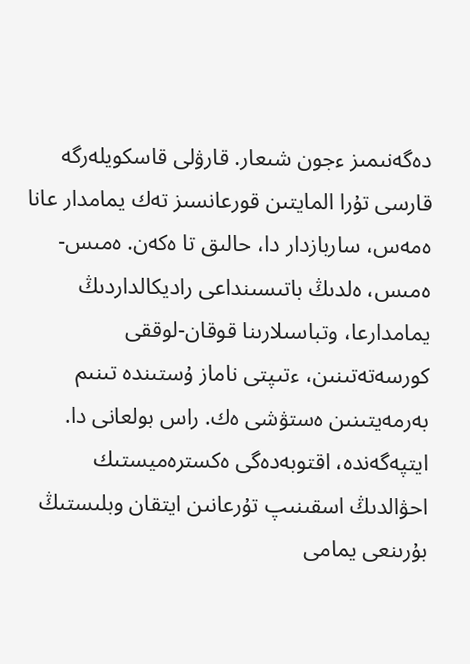دەگەنىمىز ءجون شىعار. قارۋلى قاسكويلەرگە قارسى تۇرا المايتىن قورعانسىز تەك يمامدار عانا ەمەس، ساربازدار دا، حالىق تا ەكەن. ەمىس-ەمىس، ەلدىڭ باتىسىنداعى راديكالداردىڭ يمامدارعا، وتباسىلارىنا قوقان-لوققى كورسەتەتىنىن، ءتىپتى ناماز ۇستىندە تىنىم بەرمەيتىنىن ەستۋشى ەك. راس بولعانى دا. ايتپەگەندە، اقتوبەدەگى ەكسترەميستىك احۋالدىڭ اسقىنىپ تۇرعانىن ايتقان وبلىستىڭ بۇرىنعى يمامى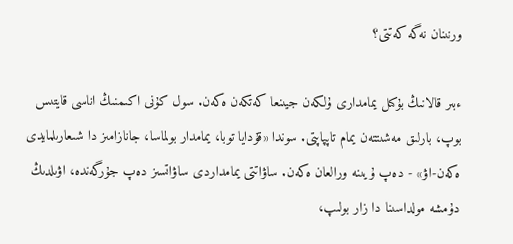ورنىنان نەگە كەتتى؟

ءبىر قالانىڭ بۇكىل يمامدارى ۇلكەن جيىنعا كەتكەن ەكەن. سول كۇنى اكىمنىڭ اناسى قايتىس بوپ، بارلىق مەشىتتەن يمام تاپپاپتى. سوندا «قۇدايا توبا، يمامدار بولماسا، جانازامىز دا شىعارىلمايدى ەكەن-اۋ» - دەپ ۇيىنە ورالعان ەكەن. ساۋاتتى يمامداردى ساۋاتسىز دەپ جۇرگەندە، اۋىلدىڭ دۇمشە مولداسىنا دا زار بولىپ،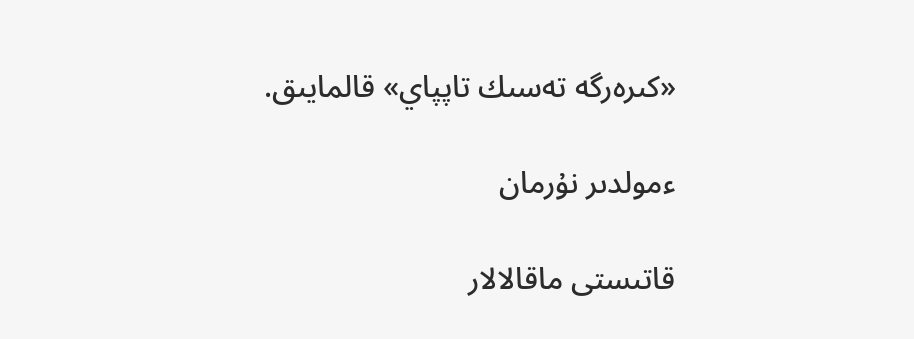«كىرەرگە تەسىك تاپپاي» قالمايىق.

ءمولدىر نۇرمان

قاتىستى ماقالالار